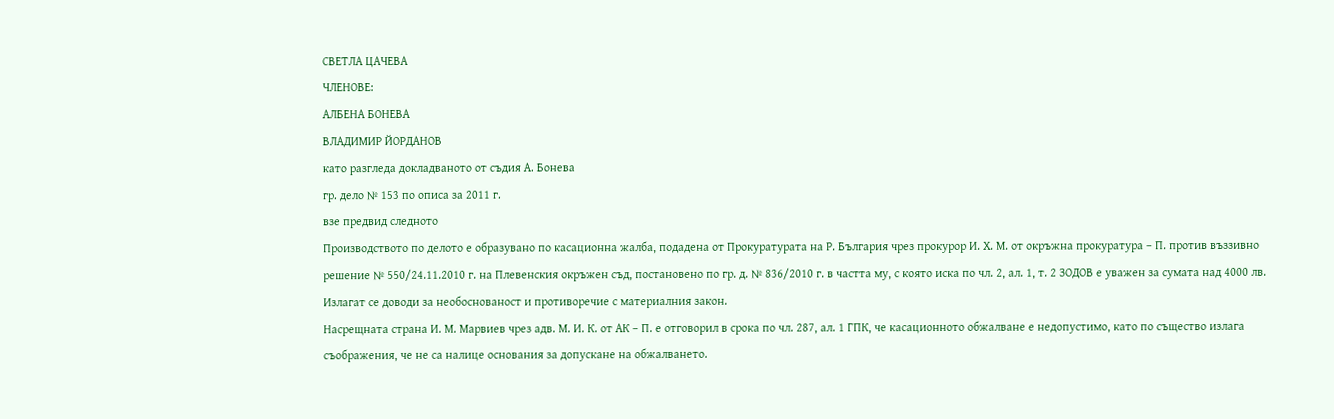СВЕТЛА ЦАЧЕВА
ЧЛЕНОВЕ:
АЛБЕНА БОНЕВА
ВЛАДИМИР ЙОРДАНОВ
като разгледа докладваното от съдия А. Бонева
гр. дело № 153 по описа за 2011 г.
взе предвид следното
Производството по делото е образувано по касационна жалба, подадена от Прокуратурата на Р. България чрез прокурор И. Х. М. от окръжна прокуратура – П. против въззивно решение № 550/24.11.2010 г. на Плевенския окръжен съд, постановено по гр. д. № 836/2010 г. в частта му, с която иска по чл. 2, ал. 1, т. 2 ЗОДОВ е уважен за сумата над 4000 лв.
Излагат се доводи за необоснованост и противоречие с материалния закон.
Насрещната страна И. М. Марвиев чрез адв. М. И. К. от АК – П. е отговорил в срока по чл. 287, ал. 1 ГПК, че касационното обжалване е недопустимо, като по същество излага съображения, че не са налице основания за допускане на обжалването.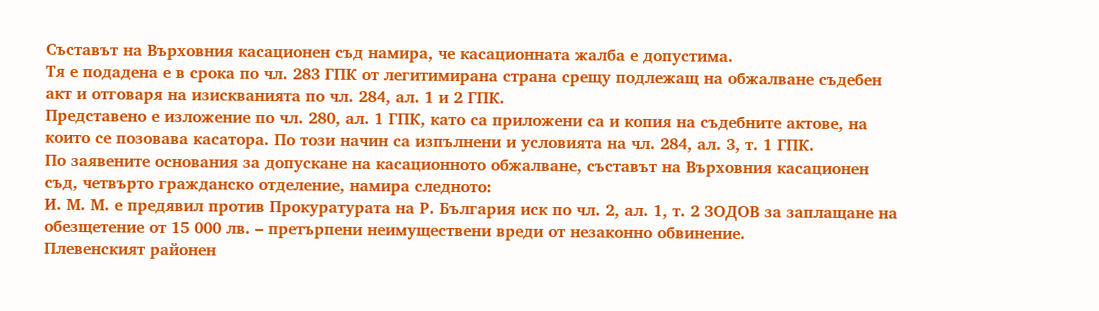Съставът на Върховния касационен съд намира, че касационната жалба е допустима.
Тя е подадена е в срока по чл. 283 ГПК от легитимирана страна срещу подлежащ на обжалване съдебен акт и отговаря на изискванията по чл. 284, ал. 1 и 2 ГПК.
Представено е изложение по чл. 280, ал. 1 ГПК, като са приложени са и копия на съдебните актове, на които се позовава касатора. По този начин са изпълнени и условията на чл. 284, ал. 3, т. 1 ГПК.
По заявените основания за допускане на касационното обжалване, съставът на Върховния касационен съд, четвърто гражданско отделение, намира следното:
И. М. М. е предявил против Прокуратурата на Р. България иск по чл. 2, ал. 1, т. 2 ЗОДОВ за заплащане на обезщетение от 15 000 лв. – претърпени неимуществени вреди от незаконно обвинение.
Плевенският районен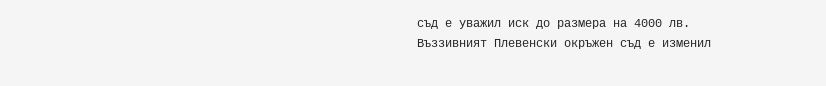съд е уважил иск до размера на 4000 лв.
Въззивният Плевенски окръжен съд е изменил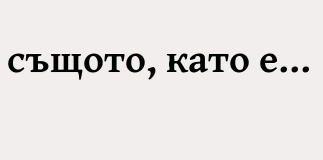същото, като е...